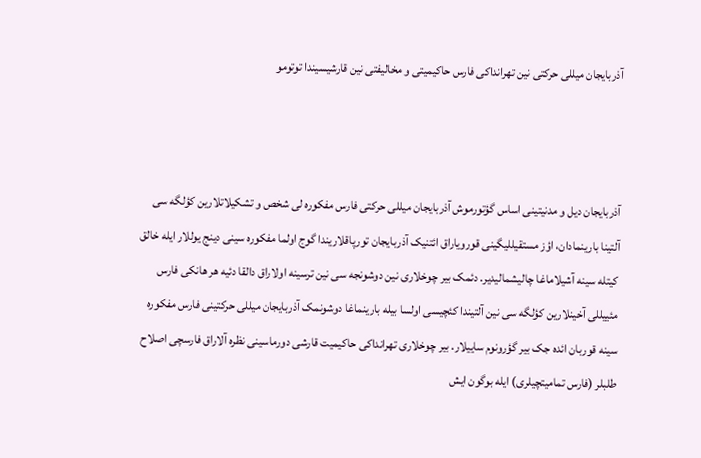آذربایجان میللی حرکتی نین تهرانداکی فارس حاکیمیتی و مخالیفتی نین قارشیسیندا توتومو



آذربایجان دیل و مدنیتینی اساس گؤتورموش آذربایجان میللی حرکتی فارس مفکوره لی شخص و تشکیلاتلارین کؤلگه سی آلتینا بارینمادان، اؤز مستقیللیگینی قورویاراق ائتنیک آذربایجان تورپاقلاریندا گوج اولما مفکوره سینی دینج یوللار ایله خالق کیتله سینه آشیلاماغا چالیشمالیدیر. دئمک بیر چوخلاری نین دوشونجه سی نین ترسینه اولاراق دالقا دئیه هر هانکی فارس مئییللی آخینلارین کؤلگه سی نین آلتیندا کئچیسی اولسا بیله بارینماغا دوشونمک آذربایجان میللی حرکتینی فارس مفکوره سینه قوربان ائده جک بیر گؤرونوم ساییلار. بیر چوخلاری تهرانداکی حاکیمیت قارشی دورماسینی نظره آلاراق فارسچی اصلاح طلبلر (فارس تمامیتچیلری) ایله بوگون ایش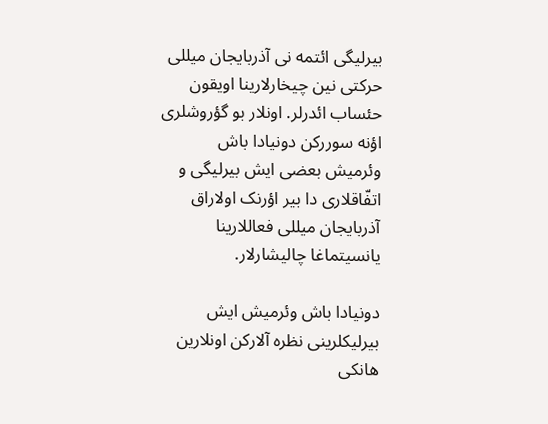بیرلیگی ائتمه نی آذربایجان میللی حرکتی نین چیخارلارینا اویقون حئساب ائدرلر. اونلار بو گؤروشلری اؤنه سوررکن دونیادا باش وئرمیش بعضی ایش بیرلیگی و اتفّاقلاری دا بیر اؤرنک اولاراق آذربایجان میللی فعاللارینا یانسیتماغا چالیشارلار.

دونیادا باش وئرمیش ایش بیرلیکلرینی نظره آلارکن اونلارین هانکی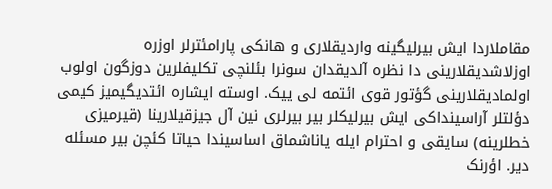مقاملاردا ایش بیرلیگینه واردیقلاری و هانکی پارامئترلر اوزره اوزلاشدیقلارینی دا نظره آلدیقدان سونرا بئلنچی تکلیفلرین دوزگون اولوب اولمادیقلارینی گؤتور قوی ائتمه لی ییک. اوسته ایشاره ائتدیگیمیز کیمی دؤلتلر آراسینداکی ایش بیرلیکلر بیر بیرلری نین آل جیزقیلارینا (قیرمیزی خطلرینه) سایقی و احترام ایله یاناشماق اساسیندا حیاتا کئچن بیر مسئله دیر. اؤرنک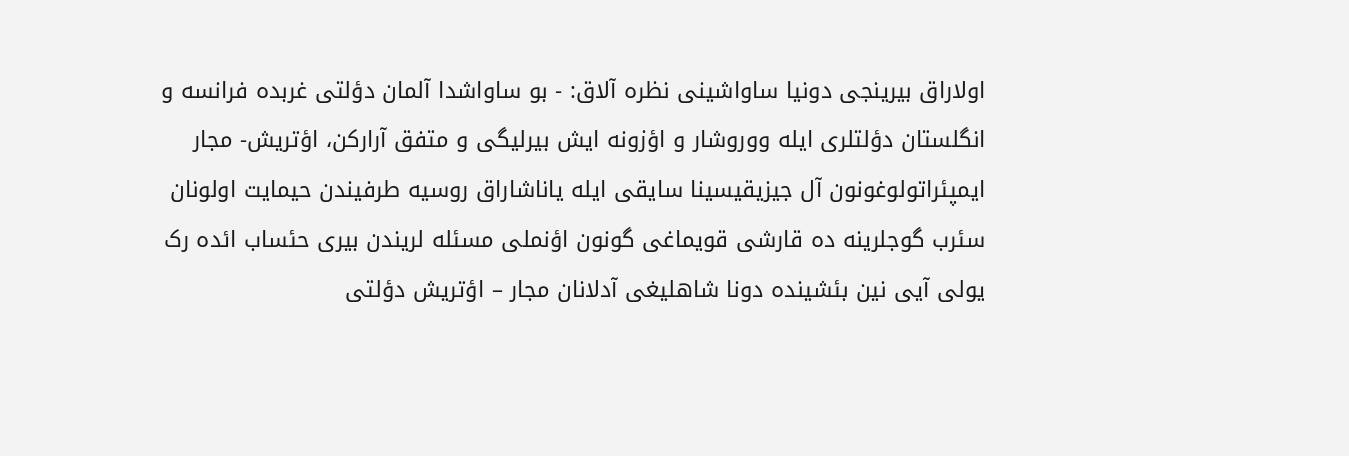اولاراق بیرینجی دونیا ساواشینی نظره آلاق: - بو ساواشدا آلمان دؤلتی غربده فرانسه و انگلستان دؤلتلری ایله ووروشار و اؤزونه ایش بیرلیگی و متفق آرارکن، اؤتریش- مجار ایمپئراتولوغونون آل جیزیقیسینا سایقی ایله یاناشاراق روسیه طرفیندن حیمایت اولونان سئرب گوجلرینه ده قارشی قویماغی گونون اؤنملی مسئله لریندن بیری حئساب ائده رک یولی آیی نین بئشینده دونا شاهلیغی آدلانان مجار – اؤتریش دؤلتی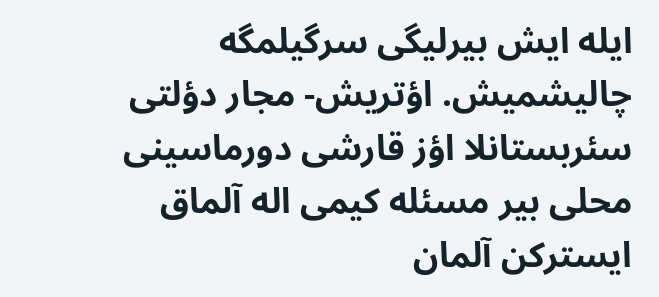ایله ایش بیرلیگی سرگیلمگه چالیشمیش. اؤتریش- مجار دؤلتی سئربستانلا اؤز قارشی دورماسینی محلی بیر مسئله کیمی اله آلماق ایسترکن آلمان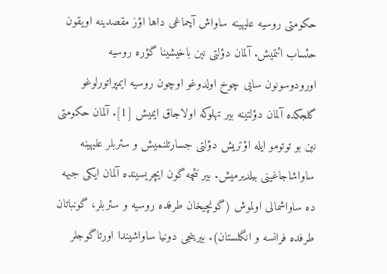حکومتی روسیه علیهینه ساواش آچماغی داها اؤز مقصدینه اویقون حئساب ائتمیش. آلمان دؤلتی نین باخیشینا گؤره روسیه اورودوسونون سایی چوخ اولدوغو اوچون روسیه ایمپراتورلوغو گلجکده آلمان دؤلتینه بیر تهلوکه اولاجاق ایمیش [1]. آلمان حکومتی نین بو توتومو ایله اؤتریش دؤلتی جسارتلنمیش و سئربلر علیهینه ساواشاجاغینی بیلدیرمیش. بیر نئچه گون ایچریسینده آلمان ایکی جبهه ده ساواشمالی اولموش (گونچیخان طرفده روسیه و سئربلر، گونباتان طرفده فرانسه و انگلستان). بیرینجی دونیا ساواشیندا اورتاگوجلر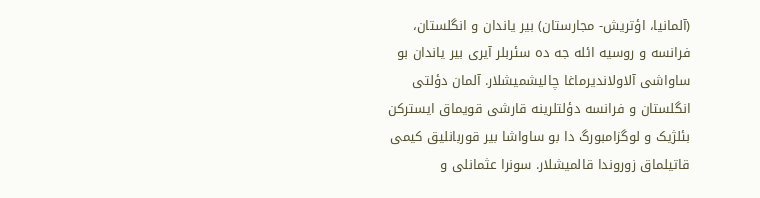(آلمانیا، اؤتریش- مجارستان) بیر یاندان و انگلستان، فرانسه و روسیه ائله جه ده سئربلر آیری بیر یاندان بو ساواشی آلاولاندیرماغا چالیشمیشلار. آلمان دؤلتی انگلستان و فرانسه دؤلتلرینه قارشی قویماق ایسترکن بئلژیک و لوگزامبورگ دا بو ساواشا بیر قوربانلیق کیمی قاتیلماق زوروندا قالمیشلار. سونرا عثمانلی و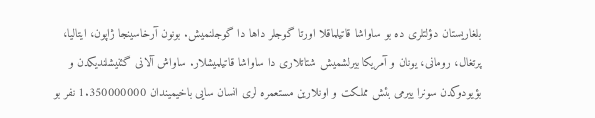بلغاریستان دؤلتلری ده بو ساواشا قاتیلماقلا اورتا گوجلر داها دا گوجلنمیش. بونون آرخاسینجا ژاپون، ایتالیا، پرتغال، رومانی، یونان و آمریکا بیرلشمیش شتاتلاری دا ساواشا قاتیلمیشلار. ساواش آلانی گئنیشلندیکدن و بؤیودوکدن سونرا ییرمی بئش مملکت و اونلارین مستعمره لری انسان سایی باخیمیندان 1.350000000 نفر بو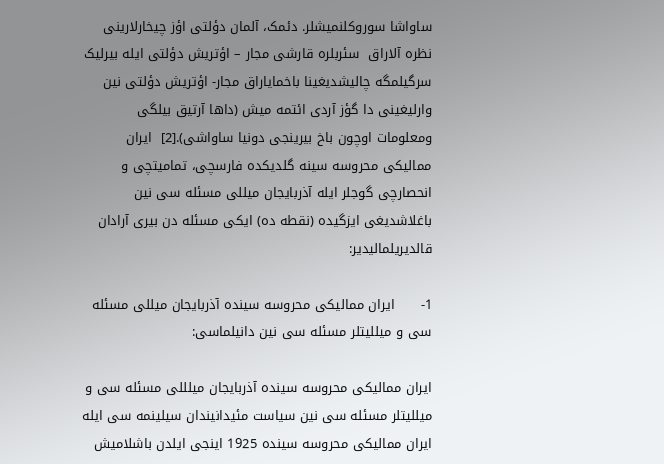ساواشا سوروکلنمیشلر. دئمک، آلمان دؤلتی اؤز چیخارلارینی نظره آلاراق  سئربلره قارشی مجار – اؤتریش دؤلتی ایله بیرلیک سرگیلمگه چالیشدیغینا باخمایاراق مجار- اؤتریش دؤلتی نین وارلیغینی دا گؤز آردی ائتمه میش (داها آرتیق بیلگی ومعلومات اوچون باخ بیرینجی دونیا ساواشی).[2]  ایران ممالیکی محروسه سینه گلدیکده فارسچی، تمامیتچی و انحصارچی گوجلر ایله آذربایجان میللی مسئله سی نین باغلاشدیغی ایزگیده (نقطه ده) ایکی مسئله دن بیری آرادان قالدیریلمالیدیر:

1-      ایران ممالیکی محروسه سینده آذربایجان میللی مسئله سی و میللیتلر مسئله سی نین دانیلماسی:

ایران ممالیکی محروسه سینده آذربایجان میلللی مسئله سی و میللیتلر مسئله سی نین سیاست مئیدانیندان سیلینمه سی ایله ایران ممالیکی محروسه سینده 1925 اینجی ایلدن باشلامیش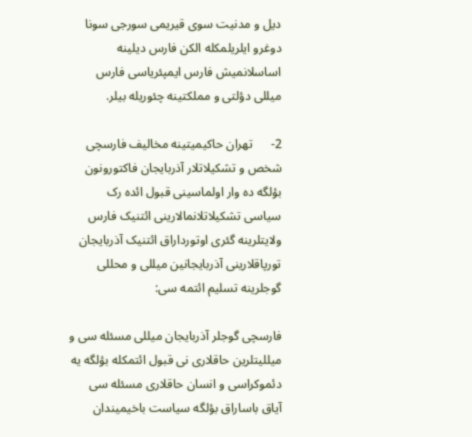دیل و مدنیت سوی قیریمی سورجی سونا دوغرو ایلریلمکله الکن فارس دیلینه اساسلانمیش فارس ایمپئریاسی فارس میللی دؤلتی و مملکتینه چئوریله بیلر.

2-      تهران حاکیمیتینه مخالیف فارسچی شخص و تشکیلاتلار آذربایجان فاکتورونون بؤلگه ده وار اولماسینی قبول ائده رک سیاسی تشکیلاتلانمالارینی ائتنیک فارس ولایتلرینه گئری اوتورداراق ائتنیک آذربایجان تورپاقلارینی آذربایجانین میللی و محللی گوجلرینه تسلیم ائتمه سی:

فارسچی گوجلر آذربایجان میللی مسئله سی و میللیتلرین حاقلاری نی قبول ائتمکله بؤلگه یه دئموکراسی و انسان حاقلاری مسئله سی آیاق باساراق بؤلگه سیاست باخیمیندان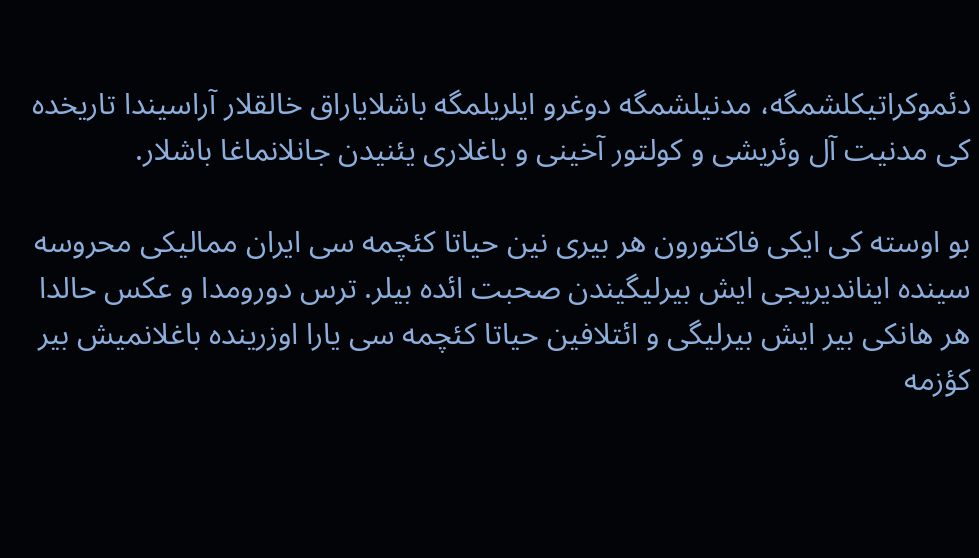دئموکراتیکلشمگه، مدنیلشمگه دوغرو ایلریلمگه باشلایاراق خالقلار آراسیندا تاریخده کی مدنیت آل وئریشی و کولتور آخینی و باغلاری یئنیدن جانلانماغا باشلار.

بو اوسته کی ایکی فاکتورون هر بیری نین حیاتا کئچمه سی ایران ممالیکی محروسه سینده ایناندیریجی ایش بیرلیگیندن صحبت ائده بیلر. ترس دورومدا و عکس حالدا هر هانکی بیر ایش بیرلیگی و ائتلافین حیاتا کئچمه سی یارا اوزرینده باغلانمیش بیر کؤزمه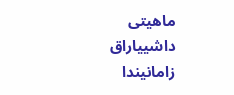ماهیتی داشییاراق زامانیندا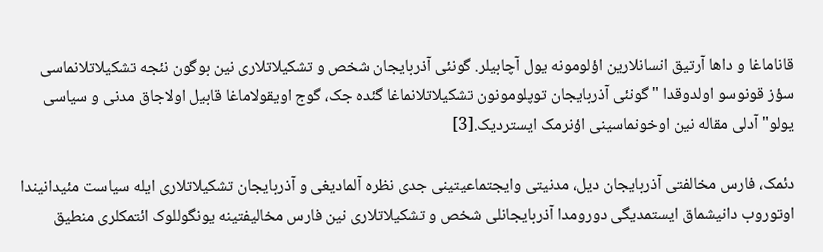قاناماغا و داها آرتیق انسانلارین اؤلومونه یول آچابیلر. گونئی آذربایجان شخص و تشکیلاتلاری نین بوگون نئجه تشکیلاتلانماسی سؤز قونوسو اولدوقدا "گونئی آذربایجان توپلومونون تشکیلاتلانماغا گئده جک، گوج اویقولاماغا قابیل اولاجاق مدنی و سیاسی یولو" آدلی مقاله نین اوخونماسینی اؤنرمک ایستردیک.[3]

دئمک، فارس مخالفتی آذربایجان دیل، مدنیتی وایجتماعیتینی جدی نظره آلمادیغی و آذربایجان تشکیلاتلاری ایله سیاست مئیدانیندا اوتوروب دانیشماق ایستمدیگی دورومدا آذربایجانلی شخص و تشکیلاتلاری نین فارس مخالیفتینه یونگوللوک ائتمکلری منطیق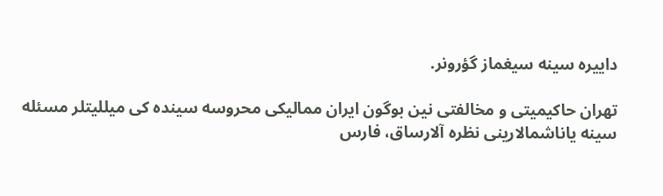داییره سینه سیغماز گؤرونر.

تهران حاکیمیتی و مخالفتی نین بوگون ایران ممالیکی محروسه سینده کی میللیتلر مسئله سینه یاناشمالارینی نظره آلارساق، فارس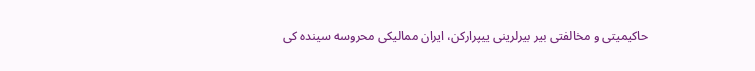حاکیمیتی و مخالفتی بیر بیرلرینی ییپرارکن، ایران ممالیکی محروسه سینده کی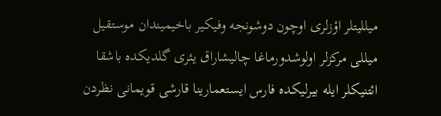میللیتلر اؤزلری اوچون دوشونجه وفیکیر باخیمیندان موستقیل میللی مرکزلر اولوشدورماغا چالیشاراق یئری گلدیکده باشقا ائتنیکلر ایله بیرلیکده فارس ایستعمارینا قارشی قویمانی نظردن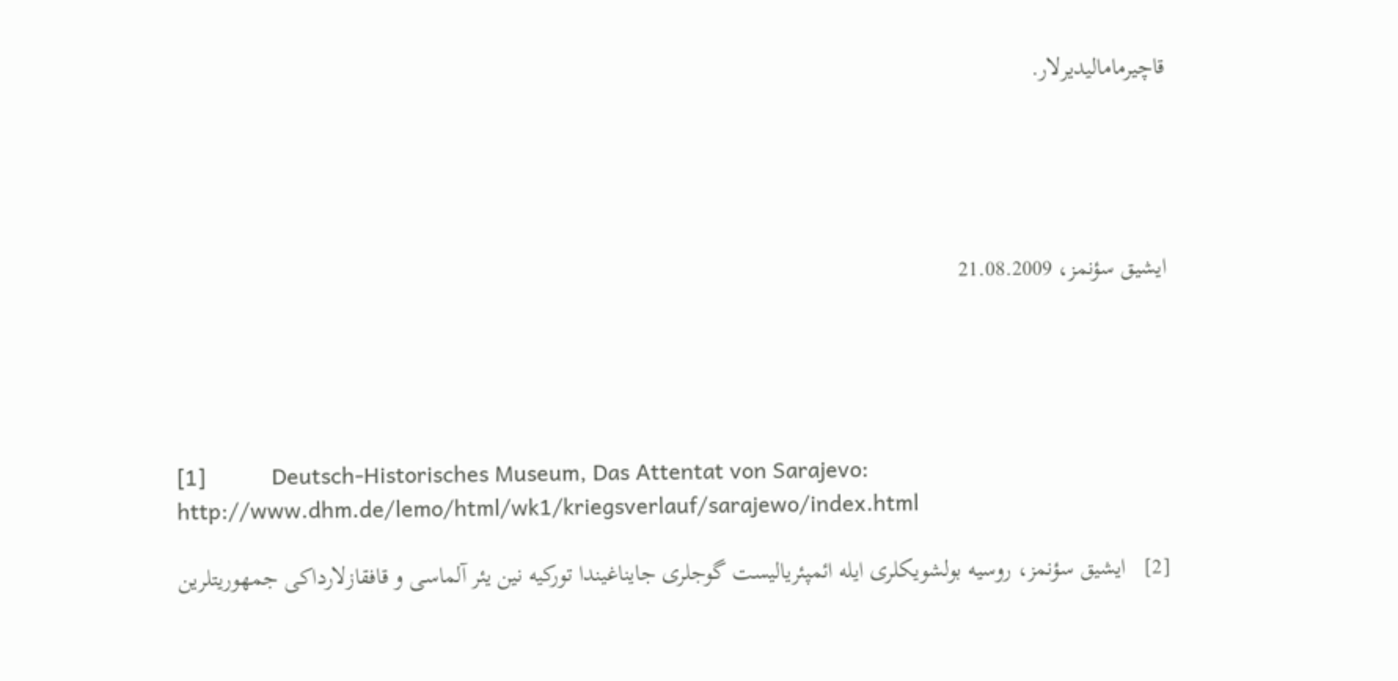قاچیرمامالیدیرلار.





ایشیق سؤنمز، 21.08.2009





[1]           Deutsch-Historisches Museum, Das Attentat von Sarajevo: http://www.dhm.de/lemo/html/wk1/kriegsverlauf/sarajewo/index.html

[2]   ایشیق سؤنمز، روسیه بولشویکلری ایله ائمپئریالیست گوجلری جایناغیندا تورکیه نین یئر آلماسی و قافقازلارداکی جمهوریتلرین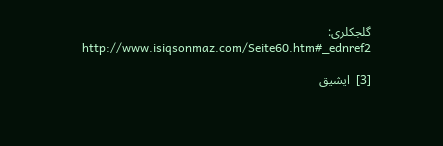گلجکلری: http://www.isiqsonmaz.com/Seite60.htm#_ednref2

[3]  ایشیق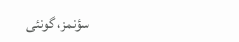سؤنمز، گونئی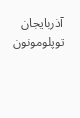آذربایجان توپلومونون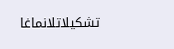تشکیلاتلانماغا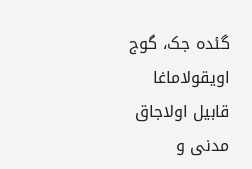گئده جک، گوج اویقولاماغا قابیل اولاجاق مدنی و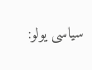سیاسی یولو: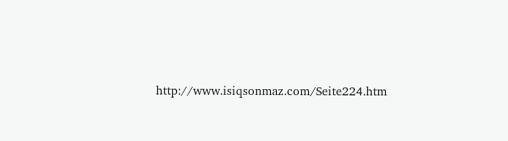http://www.isiqsonmaz.com/Seite224.htm